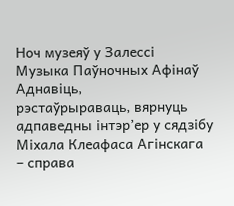Ноч музеяў у Залессі
Музыка Паўночных Афінаў
Аднавіць,
рэстаўрыраваць, вярнуць адпаведны інтэр’ер у сядзібу Міхала Клеафаса Агінскага
– справа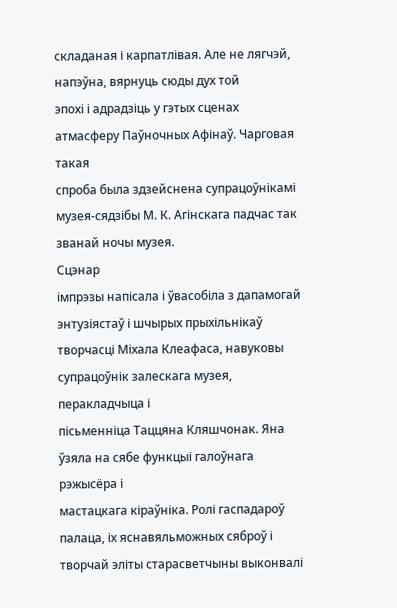складаная і карпатлівая. Але не лягчэй, напэўна, вярнуць сюды дух той
эпохі і адрадзіць у гэтых сценах атмасферу Паўночных Афінаў. Чарговая такая
спроба была здзейснена супрацоўнікамі музея-сядзібы М. К. Агінскага падчас так
званай ночы музея.
Сцэнар
імпрэзы напісала і ўвасобіла з дапамогай энтузіястаў і шчырых прыхільнікаў
творчасці Міхала Клеафаса, навуковы супрацоўнік залескага музея, перакладчыца і
пісьменніца Таццяна Кляшчонак. Яна ўзяла на сябе функцыі галоўнага рэжысёра і
мастацкага кіраўніка. Ролі гаспадароў палаца, іх яснавяльможных сяброў і
творчай эліты старасветчыны выконвалі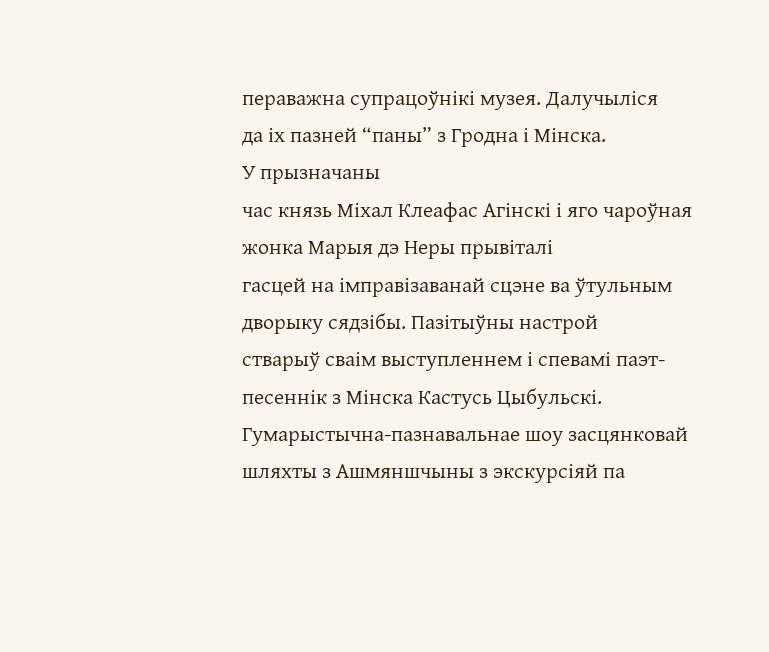пераважна супрацоўнікі музея. Далучыліся
да іх пазней “паны” з Гродна і Мінска.
У прызначаны
час князь Міхал Клеафас Агінскі і яго чароўная жонка Марыя дэ Неры прывіталі
гасцей на імправізаванай сцэне ва ўтульным дворыку сядзібы. Пазітыўны настрой
стварыў сваім выступленнем і спевамі паэт-песеннік з Мінска Кастусь Цыбульскі.
Гумарыстычна-пазнавальнае шоу засцянковай шляхты з Ашмяншчыны з экскурсіяй па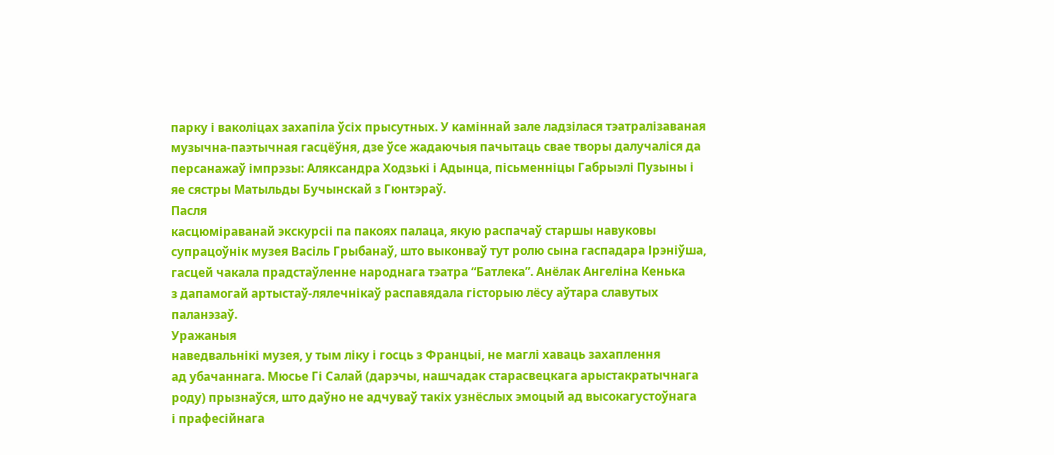парку і ваколіцах захапіла ўсіх прысутных. У каміннай зале ладзілася тэатралізаваная
музычна-паэтычная гасцёўня, дзе ўсе жадаючыя пачытаць свае творы далучаліся да
персанажаў імпрэзы: Аляксандра Ходзькі і Адынца, пісьменніцы Габрыэлі Пузыны і
яе сястры Матыльды Бучынскай з Гюнтэраў.
Пасля
касцюміраванай экскурсіі па пакоях палаца, якую распачаў старшы навуковы
супрацоўнік музея Васіль Грыбанаў, што выконваў тут ролю сына гаспадара Ірэніўша,
гасцей чакала прадстаўленне народнага тэатра “Батлека”. Анёлак Ангеліна Кенька
з дапамогай артыстаў-лялечнікаў распавядала гісторыю лёсу аўтара славутых
паланэзаў.
Уражаныя
наведвальнікі музея, у тым ліку і госць з Францыі, не маглі хаваць захаплення
ад убачаннага. Мюсье Гі Салай (дарэчы, нашчадак старасвецкага арыстакратычнага
роду) прызнаўся, што даўно не адчуваў такіх узнёслых эмоцый ад высокагустоўнага
і прафесійнага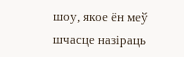шоу, якое ён меў шчасце назіраць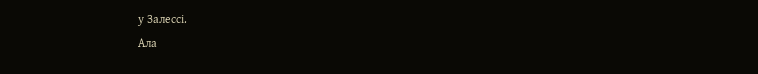у Залессі.
Ала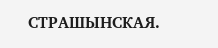СТРАШЫНСКАЯ.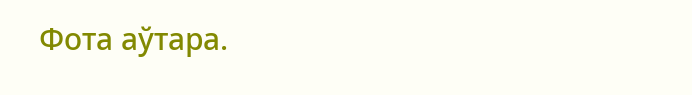Фота аўтара.